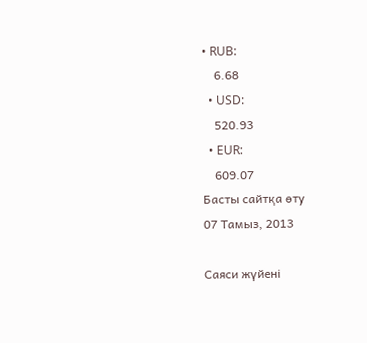• RUB:
    6.68
  • USD:
    520.93
  • EUR:
    609.07
Басты сайтқа өту
07 Тамыз, 2013

Саяси жүйені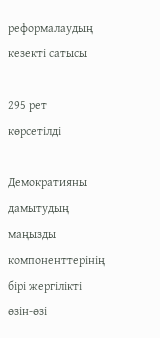реформалаудың кезекті сатысы

295 рет
көрсетілді

Демократияны дамытудың маңызды компоненттерінің бірі жергілікті өзін-өзі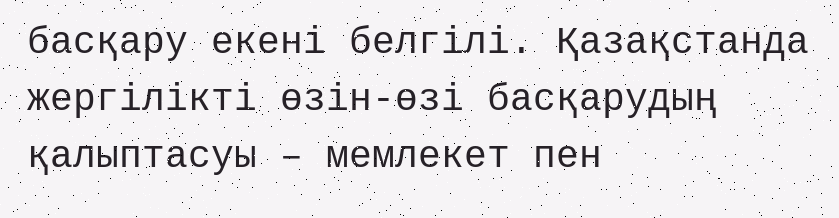басқару екені белгілі. Қазақстанда жергілікті өзін-өзі басқарудың қалыптасуы – мемлекет пен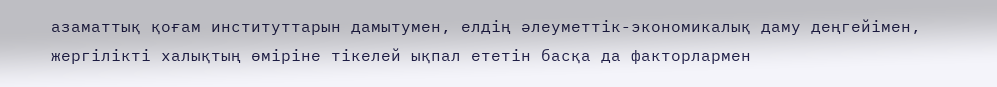азаматтық қоғам институттарын дамытумен, елдің әлеуметтік-экономикалық даму деңгейімен, жергілікті халықтың өміріне тікелей ықпал ететін басқа да факторлармен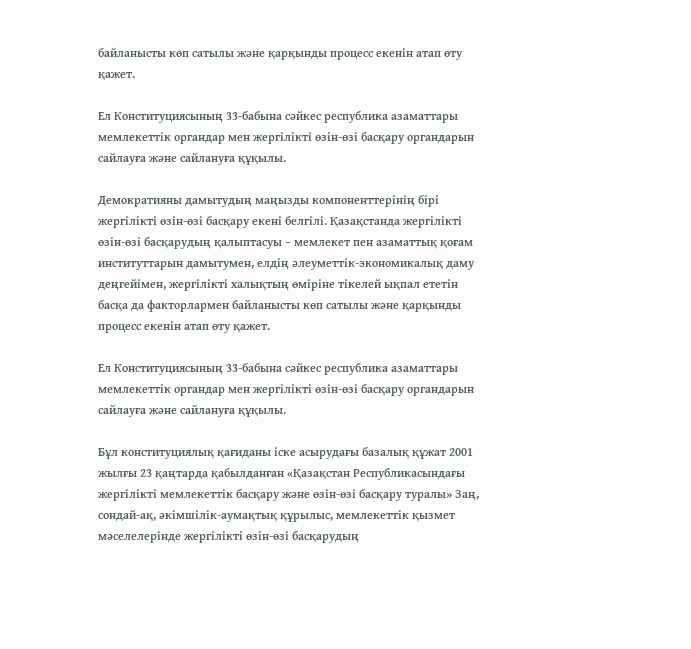байланысты көп сатылы және қарқынды процесс екенін атап өту қажет.

Ел Конституциясының 33-бабына сәйкес республика азаматтары мемлекеттік органдар мен жергілікті өзін-өзі басқару органдарын сайлауға және сайлануға құқылы.

Демократияны дамытудың маңызды компоненттерінің бірі жергілікті өзін-өзі басқару екені белгілі. Қазақстанда жергілікті өзін-өзі басқарудың қалыптасуы – мемлекет пен азаматтық қоғам институттарын дамытумен, елдің әлеуметтік-экономикалық даму деңгейімен, жергілікті халықтың өміріне тікелей ықпал ететін басқа да факторлармен байланысты көп сатылы және қарқынды процесс екенін атап өту қажет.

Ел Конституциясының 33-бабына сәйкес республика азаматтары мемлекеттік органдар мен жергілікті өзін-өзі басқару органдарын сайлауға және сайлануға құқылы.

Бұл конституциялық қағиданы іске асырудағы базалық құжат 2001 жылғы 23 қаңтарда қабылданған «Қазақстан Республикасындағы жергілікті мемлекеттік басқару және өзін-өзі басқару туралы» Заң, сондай-ақ, әкімшілік-аумақтық құрылыс, мемлекеттік қызмет мәселелерінде жергілікті өзін-өзі басқарудың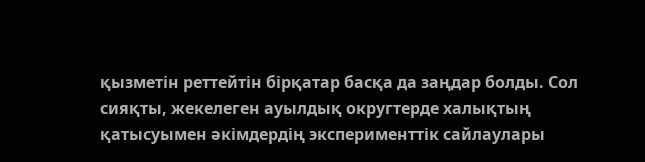қызметін реттейтін бірқатар басқа да заңдар болды. Сол сияқты, жекелеген ауылдық округтерде халықтың қатысуымен әкімдердің эксперименттік сайлаулары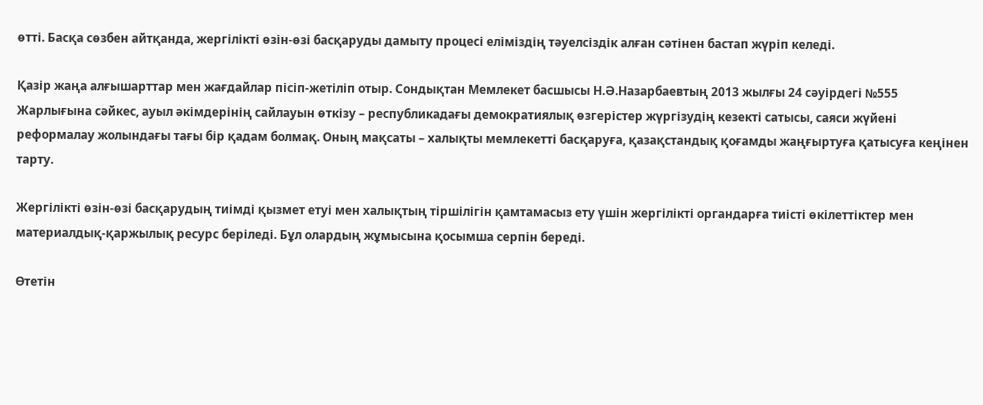өтті. Басқа сөзбен айтқанда, жергілікті өзін-өзі басқаруды дамыту процесі еліміздің тәуелсіздік алған сәтінен бастап жүріп келеді.

Қазір жаңа алғышарттар мен жағдайлар пісіп-жетіліп отыр. Сондықтан Мемлекет басшысы Н.Ә.Назарбаевтың 2013 жылғы 24 сәуірдегі №555 Жарлығына сәйкес, ауыл әкімдерінің сайлауын өткізу – республикадағы демократиялық өзгерістер жүргізудің кезекті сатысы, саяси жүйені реформалау жолындағы тағы бір қадам болмақ. Оның мақсаты – халықты мемлекетті басқаруға, қазақстандық қоғамды жаңғыртуға қатысуға кеңінен тарту.

Жергілікті өзін-өзі басқарудың тиімді қызмет етуі мен халықтың тіршілігін қамтамасыз ету үшін жергілікті органдарға тиісті өкілеттіктер мен материалдық-қаржылық ресурс беріледі. Бұл олардың жұмысына қосымша серпін береді.

Өтетін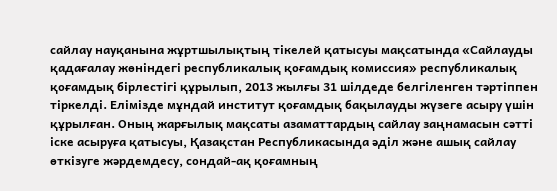сайлау науқанына жұртшылықтың тікелей қатысуы мақсатында «Сайлауды қадағалау жөніндегі республикалық қоғамдық комиссия» республикалық қоғамдық бірлестігі құрылып, 2013 жылғы 31 шілдеде белгіленген тәртіппен тіркелді. Елімізде мұндай институт қоғамдық бақылауды жүзеге асыру үшін құрылған. Оның жарғылық мақсаты азаматтардың сайлау заңнамасын сәтті іске асыруға қатысуы, Қазақстан Республикасында әділ және ашық сайлау өткізуге жәрдемдесу, сондай-ақ қоғамның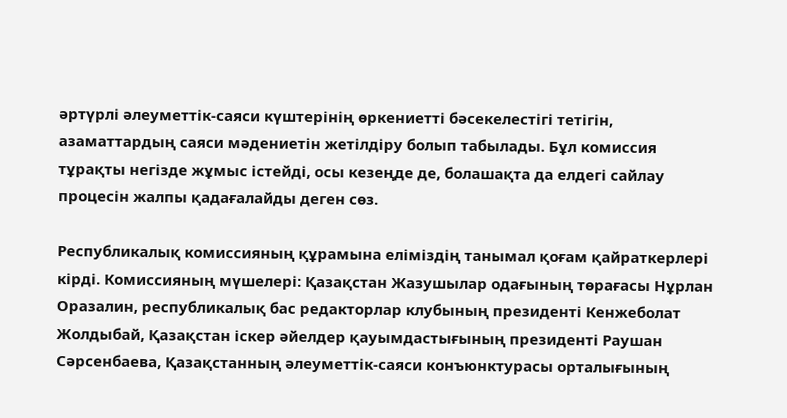әртүрлі әлеуметтік-саяси күштерінің өркениетті бәсекелестігі тетігін, азаматтардың саяси мәдениетін жетілдіру болып табылады. Бұл комиссия тұрақты негізде жұмыс істейді, осы кезеңде де, болашақта да елдегі сайлау процесін жалпы қадағалайды деген сөз.

Республикалық комиссияның құрамына еліміздің танымал қоғам қайраткерлері кірді. Комиссияның мүшелері: Қазақстан Жазушылар одағының төрағасы Нұрлан Оразалин, республикалық бас редакторлар клубының президенті Кенжеболат Жолдыбай, Қазақстан іскер әйелдер қауымдастығының президенті Раушан Сәрсенбаева, Қазақстанның әлеуметтік-саяси конъюнктурасы орталығының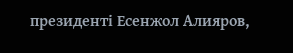президенті Есенжол Алияров,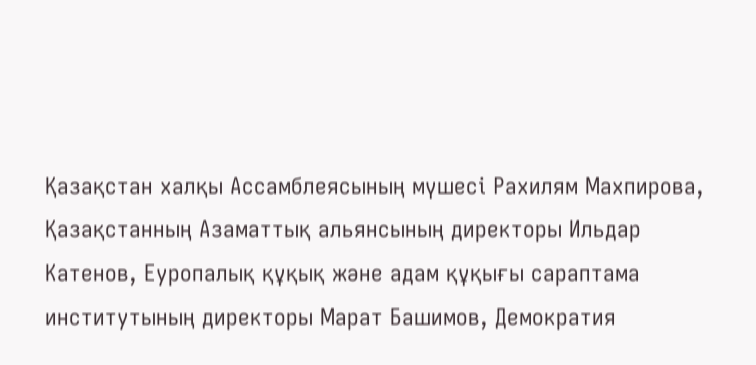Қазақстан халқы Ассамблеясының мүшесі Рахилям Махпирова, Қазақстанның Азаматтық альянсының директоры Ильдар Катенов, Еуропалық құқық және адам құқығы сараптама институтының директоры Марат Башимов, Демократия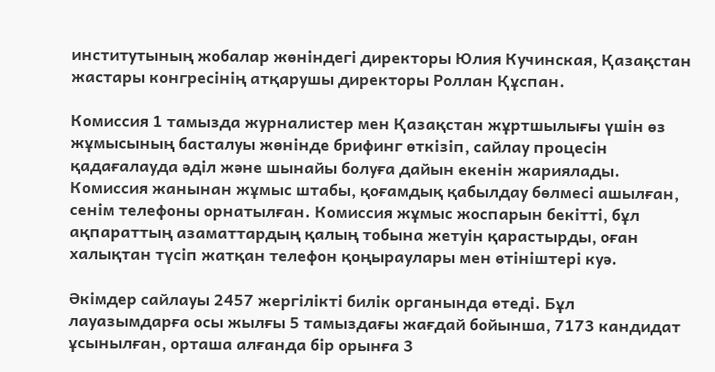институтының жобалар жөніндегі директоры Юлия Кучинская, Қазақстан жастары конгресінің атқарушы директоры Роллан Құспан.

Комиссия 1 тамызда журналистер мен Қазақстан жұртшылығы үшін өз жұмысының басталуы жөнінде брифинг өткізіп, сайлау процесін қадағалауда әділ және шынайы болуға дайын екенін жариялады. Комиссия жанынан жұмыс штабы, қоғамдық қабылдау бөлмесі ашылған, сенім телефоны орнатылған. Комиссия жұмыс жоспарын бекітті, бұл ақпараттың азаматтардың қалың тобына жетуін қарастырды, оған халықтан түсіп жатқан телефон қоңыраулары мен өтініштері куә.

Әкімдер сайлауы 2457 жергілікті билік органында өтеді. Бұл лауазымдарға осы жылғы 5 тамыздағы жағдай бойынша, 7173 кандидат ұсынылған, орташа алғанда бір орынға 3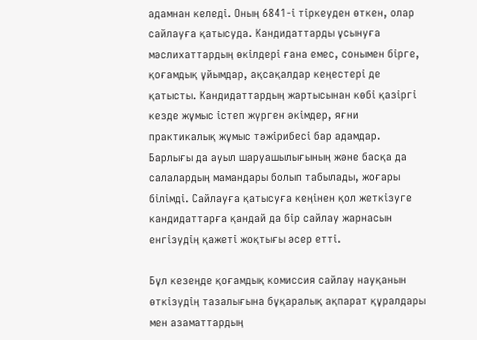адамнан келеді. Оның 6841-і тіркеуден өткен, олар сайлауға қатысуда. Кандидаттарды ұсынуға мәслихаттардың өкілдері ғана емес, сонымен бірге, қоғамдық ұйымдар, ақсақалдар кеңестері де қатысты. Кандидаттардың жартысынан көбі қазіргі кезде жұмыс істеп жүрген әкімдер, яғни практикалық жұмыс тәжірибесі бар адамдар. Барлығы да ауыл шаруашылығының және басқа да салалардың мамандары болып табылады, жоғары білімді. Сайлауға қатысуға кеңінен қол жеткізуге кандидаттарға қандай да бір сайлау жарнасын енгізудің қажеті жоқтығы әсер етті.

Бұл кезеңде қоғамдық комиссия сайлау науқанын өткізудің тазалығына бұқаралық ақпарат құралдары мен азаматтардың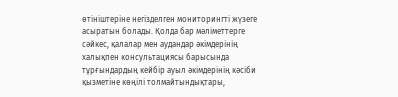өтініштеріне негізделген мониторингті жүзеге асыратын болады. Қолда бар мәліметтерге сәйкес, қалалар мен аудандар әкімдерінің халықпен консультациясы барысында тұрғындардың кейбір ауыл әкімдерінің кәсіби қызметіне көңілі толмайтындықтары,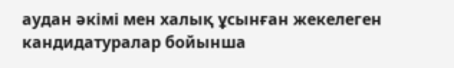аудан әкімі мен халық ұсынған жекелеген кандидатуралар бойынша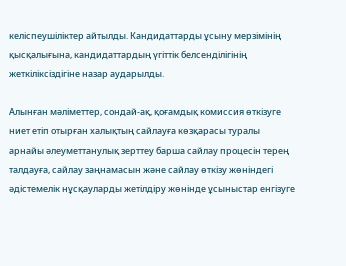келіспеушіліктер айтылды. Кандидаттарды ұсыну мерзімінің қысқалығына, кандидаттардың үгіттік белсенділігінің жеткіліксіздігіне назар аударылды.

Алынған мәліметтер, сондай-ақ, қоғамдық комиссия өткізуге ниет етіп отырған халықтың сайлауға көзқарасы туралы арнайы әлеуметтанулық зерттеу барша сайлау процесін терең талдауға, сайлау заңнамасын және сайлау өткізу жөніндегі әдістемелік нұсқауларды жетілдіру жөнінде ұсыныстар енгізуге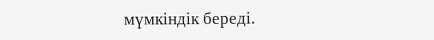мүмкіндік береді.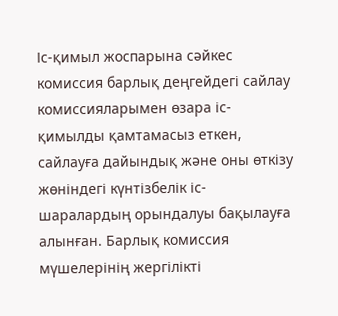Іс-қимыл жоспарына сәйкес комиссия барлық деңгейдегі сайлау комиссияларымен өзара іс-қимылды қамтамасыз еткен, сайлауға дайындық және оны өткізу жөніндегі күнтізбелік іс-шаралардың орындалуы бақылауға алынған. Барлық комиссия мүшелерінің жергілікті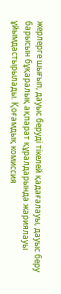жерлерге шығып, дауыс беруді тікелей қадағалауы, дауыс беру барысын бұқаралық ақпарат құралдарында жариялауы ұйымдастырылады. Қоғамдық комиссия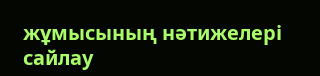жұмысының нәтижелері сайлау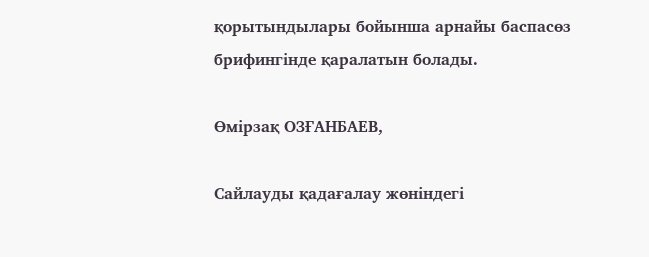қорытындылары бойынша арнайы баспасөз брифингінде қаралатын болады.

Өмірзақ ОЗҒАНБАЕВ,

Сайлауды қадағалау жөніндегі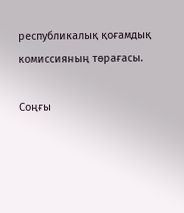республикалық қоғамдық комиссияның төрағасы.

Соңғы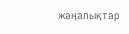жаңалықтар